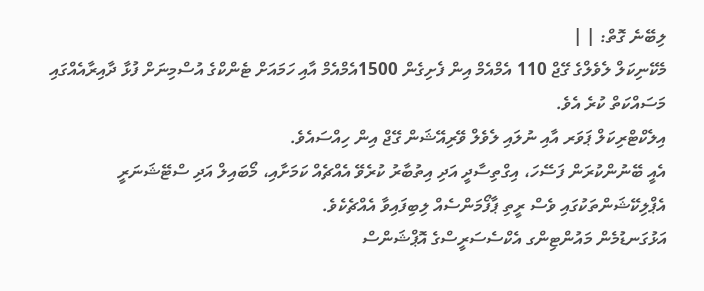ލިބޭނެ ގޮތް: | |
މެކޭނިކަލް ލެވެލްގެ ގޭޖް 110 އެމްއެމް އިން ފެށިގެން 1500އެމްއެމް އާއި ހަމައަށް ޓެންކްގެ އުސްމިނަށް ފުޅާ ދާއިރާއެއްގައި މަސައްކަތް ކުރެ އެވެ.
އިލެކްޓްރިކަލް ޕަވަރ އާއި ނުލައި ލެވެލް ވޭރިއޭޝަން ގޭޖް އިން ހިއްސައެވެ.
އެއީ ބޭނުންކުރަން ފަސޭހަ، އިގްތިސާދީ އަދި އިތުބާރު ކުރެވޭ އެއްޗެއް ކަމަށާއި، މޯބައިލް އަދި ސްޓޭޝަނަރީ އެޕްލިކޭޝަންތަކުގައި ވެސް ރީތި ޕާފޯމަންސެއް ލިބިފައިވާ އެއްޗެކެވެ.
އަޅުގަނޑުމެން މައުންޓިންގ އެކްސެސަރީސްގެ އޮޕްޝަންސް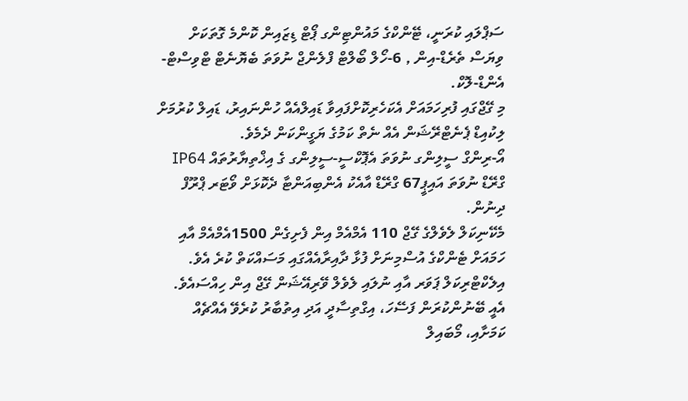ސަޕްލައި ކުރަނީ، ޓޭންކްގެ މައުންޓިންގ ޕޯޓް ޑިޒައިން ކޮންމެ ގޮތަކަށް ވިޔަސް ތެރެޑް-އިން , 6-ހޯލް ބޯލްޓް ފްލެންޖް ނުވަތަ ބެޔޮނެޓް ޓްވިސްޓް-އެންޑް-ލޮކް.
މި ގޭޖްގައި ފުރިހަމައަށް އެކަހެރިކޮށްފައިވާ ޑައިލްއެއް ހުންނައިރު، ޑައިލް ކުރުމަށް ލިކުއިޑް ޕެނެޓްރޭޝަން އެއް ނެތް ކަމުގެ ޔަގީންކަން ދެމެވެ.
އޯ-ރިންގް ސީލިންގ ނުވަތަ އެޕޮކްސީ-ސީލިންގ ގެ އިޚްތިޔާރުތައް IP64 ގްރޭޑް ނުވަތަ އައިޕީ67 ގްރޭޑް އާއެކު އެންބިއަންޓާ ދެކޮޅަށް ވޯޓަރ ޕްރޫފް ދިނުން.
މެކޭނިކަލް ލެވެލްގެ ގޭޖް 110 އެމްއެމް އިން ފެށިގެން 1500އެމްއެމް އާއި ހަމައަށް ޓެންކްގެ އުސްމިނަށް ފުޅާ ދާއިރާއެއްގައި މަސައްކަތް ކުރެ އެވެ.
އިލެކްޓްރިކަލް ޕަވަރ އާއި ނުލައި ލެވެލް ވޭރިއޭޝަން ގޭޖް އިން ހިއްސައެވެ.
އެއީ ބޭނުންކުރަން ފަސޭހަ، އިގްތިސާދީ އަދި އިތުބާރު ކުރެވޭ އެއްޗެއް ކަމަށާއި، މޯބައިލް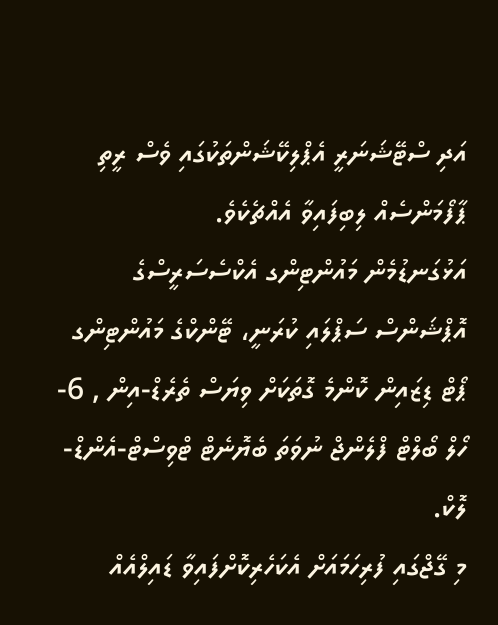އަދި ސްޓޭޝަނަރީ އެޕްލިކޭޝަންތަކުގައި ވެސް ރީތި ޕާފޯމަންސެއް ލިބިފައިވާ އެއްޗެކެވެ.
އަޅުގަނޑުމެން މައުންޓިންގ އެކްސެސަރީސްގެ އޮޕްޝަންސް ސަޕްލައި ކުރަނީ، ޓޭންކްގެ މައުންޓިންގ ޕޯޓް ޑިޒައިން ކޮންމެ ގޮތަކަށް ވިޔަސް ތެރެޑް-އިން , 6-ހޯލް ބޯލްޓް ފްލެންޖް ނުވަތަ ބެޔޮނެޓް ޓްވިސްޓް-އެންޑް-ލޮކް.
މި ގޭޖްގައި ފުރިހަމައަށް އެކަހެރިކޮށްފައިވާ ޑައިލްއެއް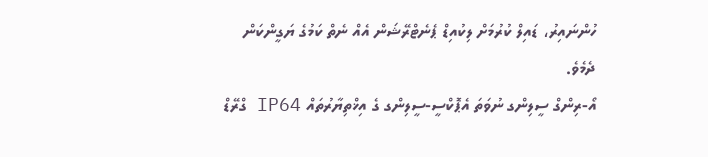ހުންނައިރު، ޑައިލް ކުރުމަށް ލިކުއިޑް ޕެނެޓްރޭޝަން އެއް ނެތް ކަމުގެ ޔަގީންކަން ދެމެވެ.
އޯ-ރިންގް ސީލިންގ ނުވަތަ އެޕޮކްސީ-ސީލިންގ ގެ އިޚްތިޔާރުތައް IP64 ގްރޭޑް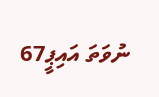ނުވަތަ އައިޕީ67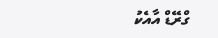ގްރޭޑް އާއެކު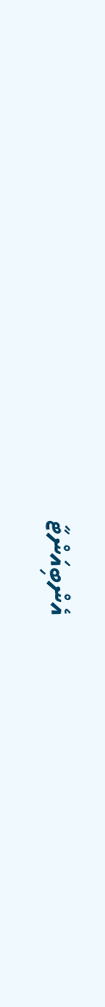އެންބިއަންޓާ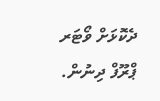ދެކޮޅަށް ވޯޓަރ ޕްރޫފް ދިނުން.